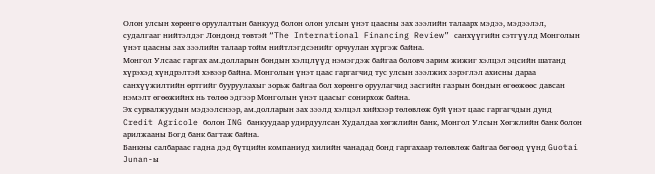Олон улсын хөрөнгө оруулалтын банкууд болон олон улсын үнэт цаасны зах зээлийн талаарх мэдээ, мэдээлэл, судалгааг нийтэлдэг Лондонд төвтэй “The International Financing Review” санхүүгийн сэтгүүлд Монголын үнэт цаасны зах зээлийн талаар тойм нийтлэгдсэнийг орчуулан хүргэж байна.
Монгол Улсаас гаргах ам.долларын бондын хэлцлүүд нэмэгдэж байгаа боловч зарим жижиг хэлцэл эцсийн шатанд хүрэхэд хүндрэлтэй хэвээр байна. Монголын үнэт цаас гаргагчид тус улсын зээлжих зэрэглэл ахисны дараа санхүүжилтийн өртгийг бууруулахыг зорьж байгаа бол хөрөнгө оруулагчид засгийн газрын бондын өгөөжөөс давсан нэмэлт өгөөжийнх нь төлөө эдгээр Монголын үнэт цаасыг сонирхож байна.
Эх сурвалжуудын мэдээлснээр, ам.долларын зах зээлд хэлцэл хийхээр төлөвлөж буй үнэт цаас гаргагчдын дунд Credit Agricole болон ING банкуудаар удирдуулсан Худалдаа хөгжлийн банк, Монгол Улсын Хөгжлийн банк болон арилжааны Богд банк багтаж байна.
Банкны салбараас гадна дэд бүтцийн компаниуд хилийн чанадад бонд гаргахаар төлөвлөж байгаа бөгөөд үүнд Guotai Junan-ы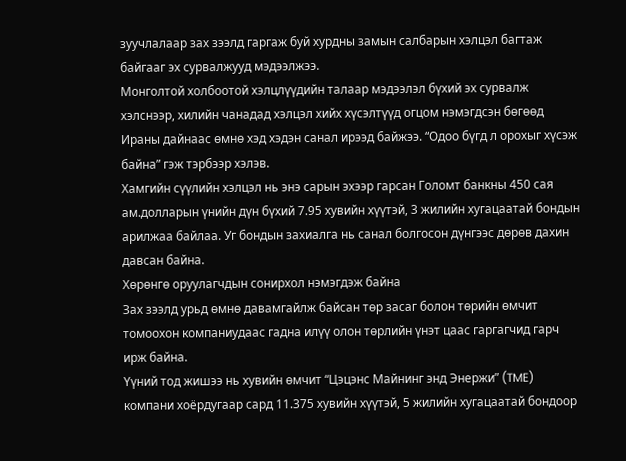зуучлалаар зах зээлд гаргаж буй хурдны замын салбарын хэлцэл багтаж байгааг эх сурвалжууд мэдээлжээ.
Монголтой холбоотой хэлцлүүдийн талаар мэдээлэл бүхий эх сурвалж хэлснээр, хилийн чанадад хэлцэл хийх хүсэлтүүд огцом нэмэгдсэн бөгөөд Ираны дайнаас өмнө хэд хэдэн санал ирээд байжээ. “Одоо бүгд л орохыг хүсэж байна” гэж тэрбээр хэлэв.
Хамгийн сүүлийн хэлцэл нь энэ сарын эхээр гарсан Голомт банкны 450 сая ам.долларын үнийн дүн бүхий 7.95 хувийн хүүтэй, 3 жилийн хугацаатай бондын арилжаа байлаа. Уг бондын захиалга нь санал болгосон дүнгээс дөрөв дахин давсан байна.
Хөрөнгө оруулагчдын сонирхол нэмэгдэж байна
Зах зээлд урьд өмнө давамгайлж байсан төр засаг болон төрийн өмчит томоохон компаниудаас гадна илүү олон төрлийн үнэт цаас гаргагчид гарч ирж байна.
Үүний тод жишээ нь хувийн өмчит “Цэцэнс Майнинг энд Энержи” (TME) компани хоёрдугаар сард 11.375 хувийн хүүтэй, 5 жилийн хугацаатай бондоор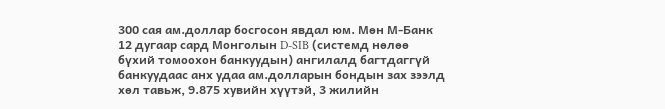300 сая ам.доллар босгосон явдал юм. Мөн М-Банк 12 дугаар сард Монголын D-SIB (системд нөлөө бүхий томоохон банкуудын) ангилалд багтдаггүй банкуудаас анх удаа ам.долларын бондын зах зээлд хөл тавьж, 9.875 хувийн хүүтэй, 3 жилийн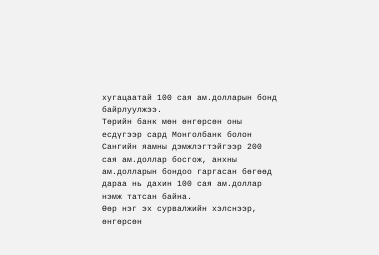хугацаатай 100 сая ам.долларын бонд байрлуулжээ.
Төрийн банк мөн өнгөрсөн оны есдүгээр сард Монголбанк болон Сангийн яамны дэмжлэгтэйгээр 200 сая ам.доллар босгож, анхны ам.долларын бондоо гаргасан бөгөөд дараа нь дахин 100 сая ам.доллар нэмж татсан байна.
Өөр нэг эх сурвалжийн хэлснээр, өнгөрсөн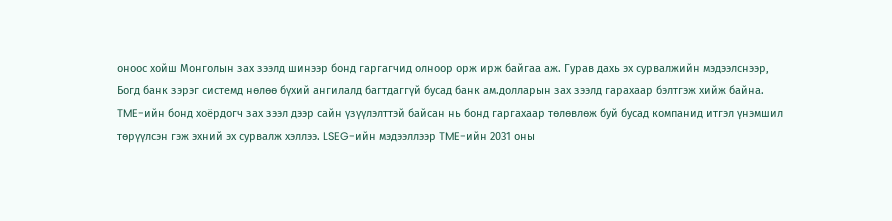оноос хойш Монголын зах зээлд шинээр бонд гаргагчид олноор орж ирж байгаа аж. Гурав дахь эх сурвалжийн мэдээлснээр, Богд банк зэрэг системд нөлөө бүхий ангилалд багтдаггүй бусад банк ам.долларын зах зээлд гарахаар бэлтгэж хийж байна.
TME-ийн бонд хоёрдогч зах зээл дээр сайн үзүүлэлттэй байсан нь бонд гаргахаар төлөвлөж буй бусад компанид итгэл үнэмшил төрүүлсэн гэж эхний эх сурвалж хэллээ. LSEG-ийн мэдээллээр TME-ийн 2031 оны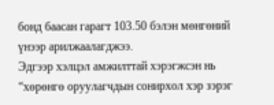бонд баасан гарагт 103.50 бэлэн мөнгөний үнээр арилжаалагджээ.
Эдгээр хэлцэл амжилттай хэрэгжсэн нь “хөрөнгө оруулагчдын сонирхол хэр зэрэг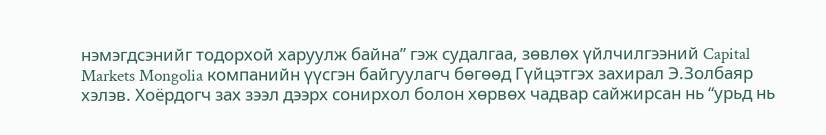нэмэгдсэнийг тодорхой харуулж байна” гэж судалгаа, зөвлөх үйлчилгээний Capital Markets Mongolia компанийн үүсгэн байгуулагч бөгөөд Гүйцэтгэх захирал Э.Золбаяр хэлэв. Хоёрдогч зах зээл дээрх сонирхол болон хөрвөх чадвар сайжирсан нь “урьд нь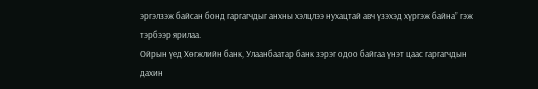эргэлзэж байсан бонд гаргагчдыг анхны хэлцлээ нухацтай авч үзэхэд хүргэж байна” гэж тэрбээр ярилаа.
Ойрын үед Хөгжлийн банк, Улаанбаатар банк зэрэг одоо байгаа үнэт цаас гаргагчдын дахин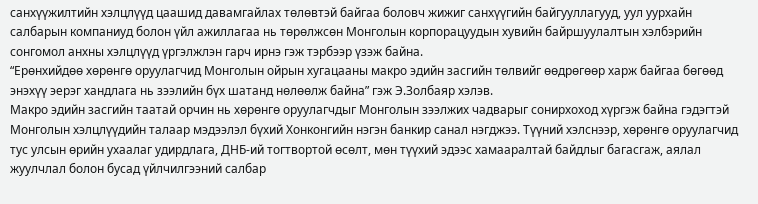санхүүжилтийн хэлцлүүд цаашид давамгайлах төлөвтэй байгаа боловч жижиг санхүүгийн байгууллагууд, уул уурхайн салбарын компаниуд болон үйл ажиллагаа нь төрөлжсөн Монголын корпорацуудын хувийн байршуулалтын хэлбэрийн сонгомол анхны хэлцлүүд үргэлжлэн гарч ирнэ гэж тэрбээр үзэж байна.
“Ерөнхийдөө хөрөнгө оруулагчид Монголын ойрын хугацааны макро эдийн засгийн төлвийг өөдрөгөөр харж байгаа бөгөөд энэхүү эерэг хандлага нь зээлийн бүх шатанд нөлөөлж байна” гэж Э.Золбаяр хэлэв.
Макро эдийн засгийн таатай орчин нь хөрөнгө оруулагчдыг Монголын зээлжих чадварыг сонирхоход хүргэж байна гэдэгтэй Монголын хэлцлүүдийн талаар мэдээлэл бүхий Хонконгийн нэгэн банкир санал нэгджээ. Түүний хэлснээр, хөрөнгө оруулагчид тус улсын өрийн ухаалаг удирдлага, ДНБ-ий тогтвортой өсөлт, мөн түүхий эдээс хамааралтай байдлыг багасгаж, аялал жуулчлал болон бусад үйлчилгээний салбар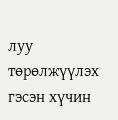луу төрөлжүүлэх гэсэн хүчин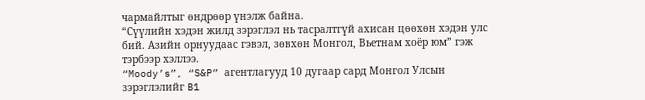чармайлтыг өндрөөр үнэлж байна.
“Сүүлийн хэдэн жилд зэрэглэл нь тасралтгүй ахисан цөөхөн хэдэн улс бий. Азийн орнуудаас гэвэл, зөвхөн Монгол, Вьетнам хоёр юм” гэж тэрбээр хэллээ.
“Moody’s”, “S&P” агентлагууд 10 дугаар сард Монгол Улсын зэрэглэлийг B1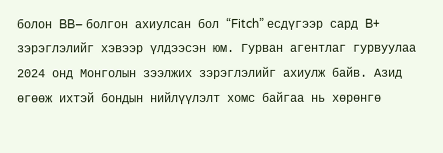болон BB– болгон ахиулсан бол “Fitch” есдүгээр сард B+ зэрэглэлийг хэвээр үлдээсэн юм. Гурван агентлаг гурвуулаа 2024 онд Монголын зээлжих зэрэглэлийг ахиулж байв. Азид өгөөж ихтэй бондын нийлүүлэлт хомс байгаа нь хөрөнгө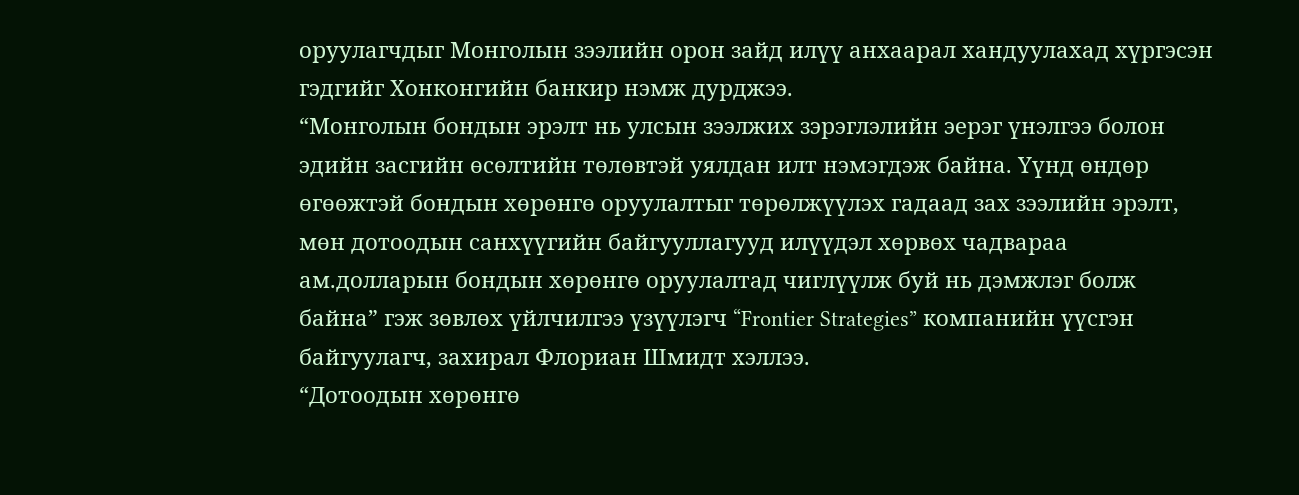оруулагчдыг Монголын зээлийн орон зайд илүү анхаарал хандуулахад хүргэсэн гэдгийг Хонконгийн банкир нэмж дурджээ.
“Монголын бондын эрэлт нь улсын зээлжих зэрэглэлийн эерэг үнэлгээ болон эдийн засгийн өсөлтийн төлөвтэй уялдан илт нэмэгдэж байна. Үүнд өндөр өгөөжтэй бондын хөрөнгө оруулалтыг төрөлжүүлэх гадаад зах зээлийн эрэлт, мөн дотоодын санхүүгийн байгууллагууд илүүдэл хөрвөх чадвараа ам.долларын бондын хөрөнгө оруулалтад чиглүүлж буй нь дэмжлэг болж байна” гэж зөвлөх үйлчилгээ үзүүлэгч “Frontier Strategies” компанийн үүсгэн байгуулагч, захирал Флориан Шмидт хэллээ.
“Дотоодын хөрөнгө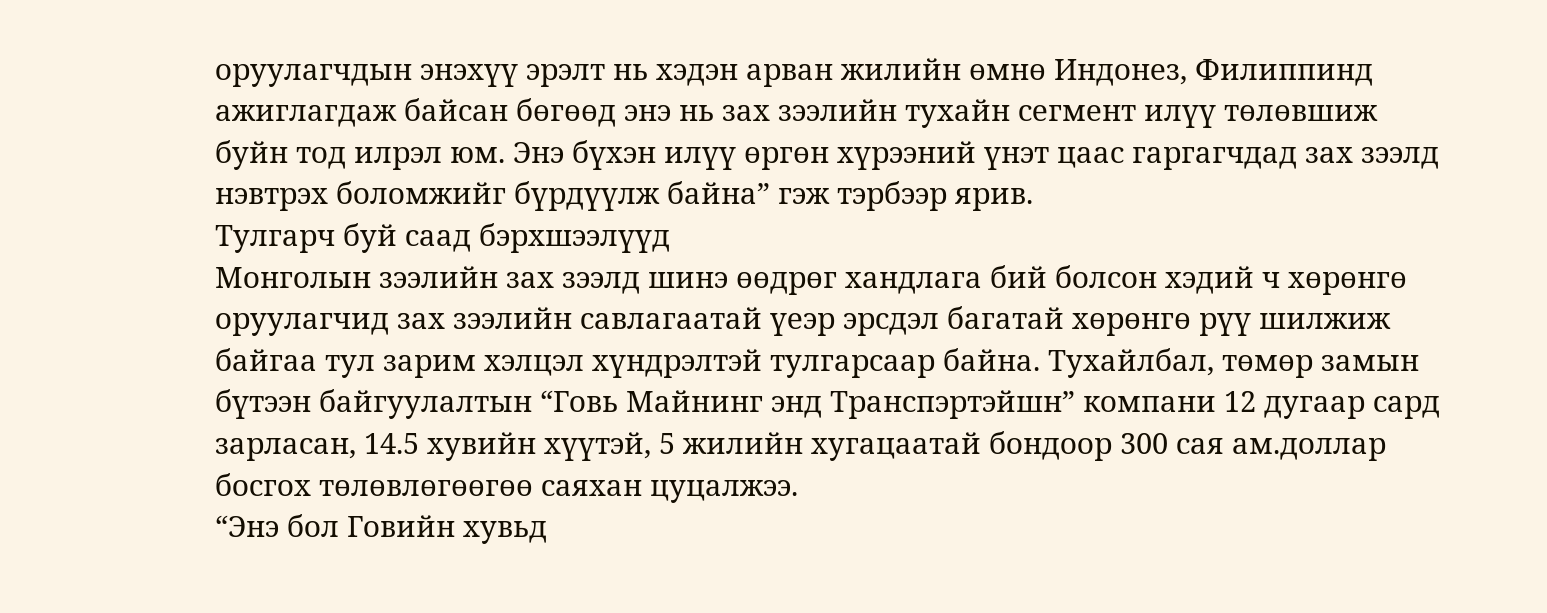оруулагчдын энэхүү эрэлт нь хэдэн арван жилийн өмнө Индонез, Филиппинд ажиглагдаж байсан бөгөөд энэ нь зах зээлийн тухайн сегмент илүү төлөвшиж буйн тод илрэл юм. Энэ бүхэн илүү өргөн хүрээний үнэт цаас гаргагчдад зах зээлд нэвтрэх боломжийг бүрдүүлж байна” гэж тэрбээр ярив.
Тулгарч буй саад бэрхшээлүүд
Монголын зээлийн зах зээлд шинэ өөдрөг хандлага бий болсон хэдий ч хөрөнгө оруулагчид зах зээлийн савлагаатай үеэр эрсдэл багатай хөрөнгө рүү шилжиж байгаа тул зарим хэлцэл хүндрэлтэй тулгарсаар байна. Тухайлбал, төмөр замын бүтээн байгуулалтын “Говь Майнинг энд Транспэртэйшн” компани 12 дугаар сард зарласан, 14.5 хувийн хүүтэй, 5 жилийн хугацаатай бондоор 300 сая ам.доллар босгох төлөвлөгөөгөө саяхан цуцалжээ.
“Энэ бол Говийн хувьд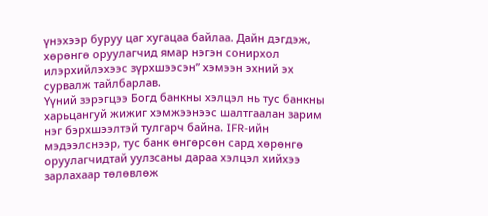үнэхээр буруу цаг хугацаа байлаа. Дайн дэгдэж, хөрөнгө оруулагчид ямар нэгэн сонирхол илэрхийлэхээс зүрхшээсэн” хэмээн эхний эх сурвалж тайлбарлав.
Үүний зэрэгцээ Богд банкны хэлцэл нь тус банкны харьцангуй жижиг хэмжээнээс шалтгаалан зарим нэг бэрхшээлтэй тулгарч байна. IFR-ийн мэдээлснээр, тус банк өнгөрсөн сард хөрөнгө оруулагчидтай уулзсаны дараа хэлцэл хийхээ зарлахаар төлөвлөж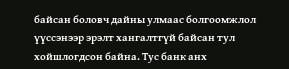байсан боловч дайны улмаас болгоомжлол үүссэнээр эрэлт хангалтгүй байсан тул хойшлогдсон байна. Тус банк анх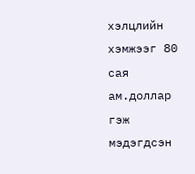хэлцлийн хэмжээг 80 сая ам.доллар гэж мэдэгдсэн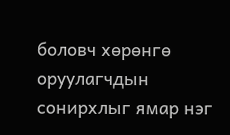боловч хөрөнгө оруулагчдын сонирхлыг ямар нэг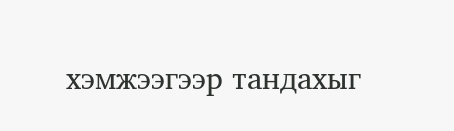хэмжээгээр тандахыг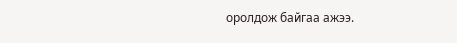оролдож байгаа ажээ.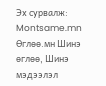Эх сурвалж: Montsame.mn
Өглөө.мн Шинэ өглөө, Шинэ мэдээлэл